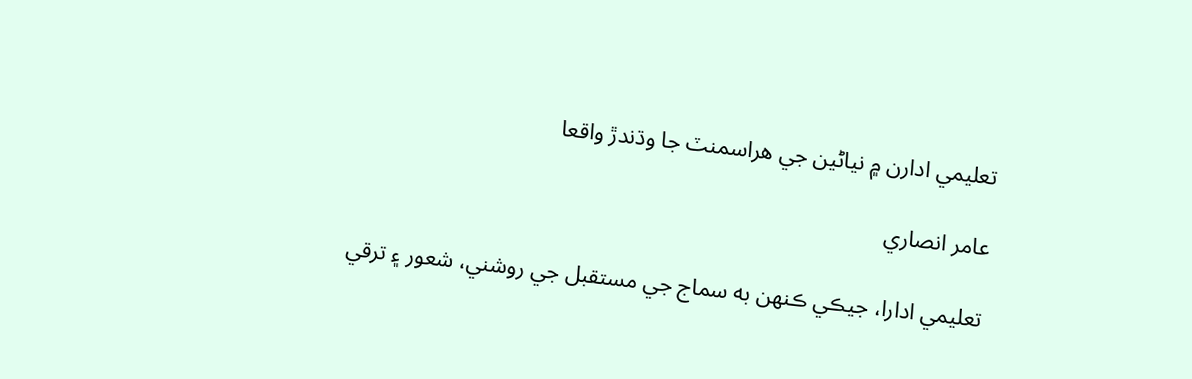تعليمي ادارن ۾ نياڻين جي هراسمنٽ جا وڌندڙ واقعا

عامر انصاري

تعليمي ادارا، جيڪي ڪنهن به سماج جي مستقبل جي روشني، شعور ۽ ترقي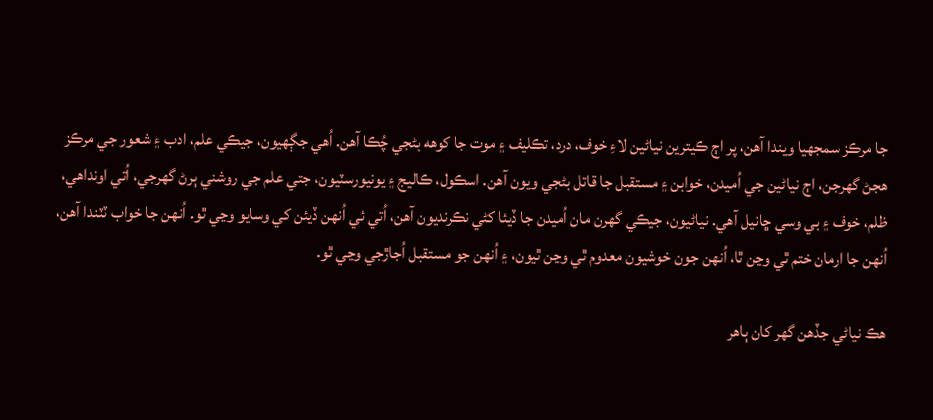جا مرڪز سمجهيا ويندا آهن، پر اڄ ڪيترين نياڻين لاءِ خوف، درد، تڪليف ۽ موت جا کوهه بڻجي چُڪا آهن. اُهي جڳهيون، جيڪي علم، ادب ۽ شعور جي مرڪز هجڻ گهرجن، اڄ نياڻين جي اُميدن، خوابن ۽ مستقبل جا قاتل بڻجي ويون آهن. اسڪول، ڪاليج ۽ يونيورسٽيون، جتي علم جي روشني ٻرڻ گهرجي، اُتي اونداهي، ظلم، خوف ۽ بي وسي ڇانيل آهي. نياڻيون، جيڪي گهرن مان اُميدن جا ڏيئا کڻي نڪرنديون آهن، اُتي ئي اُنهن ڏيئن کي وسايو وڃي ٿو. اُنهن جا خواب ٽٽندا آهن، اُنهن جا ارمان ختم ٿي وڃن ٿا، اُنهن جون خوشيون معدوم ٿي وڃن ٿيون، ۽ اُنهن جو مستقبل اُجاڙجي وڃي ٿو.

هڪ نياڻي جڏهن گهر کان ٻاهر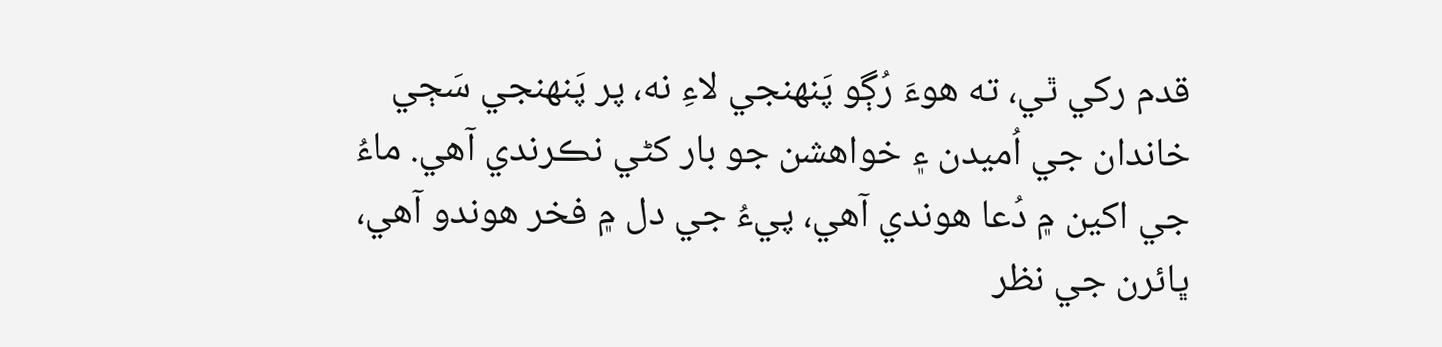قدم رکي ٿي، ته هوءَ رُڳو پَنهنجي لاءِ نه، پر پَنهنجي سَڄي خاندان جي اُميدن ۽ خواهشن جو بار کڻي نڪرندي آهي. ماءُ جي اکين ۾ دُعا هوندي آهي، پيءُ جي دل ۾ فخر هوندو آهي، ڀائرن جي نظر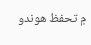۾ تحفظ هوندو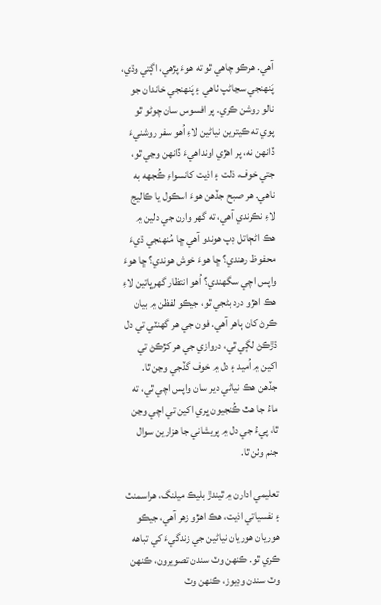آهي. هرڪو چاهي ٿو ته هوءَ پڙهي، اڳتي وڌي، پَنهنجي سڃاڻپ ٺاهي ۽ پَنهنجي خاندان جو نالو روشن ڪري. پر افسوس سان چوڻو ٿو پوي ته ڪيترين نياڻين لاءِ اُهو سفر روشنيءَ ڏانهن نه، پر اهڙي اونداهيءَ ڏانهن وڃي ٿو، جتي خوف، ذلت ۽ اذيت کانسواءِ ڪُجهه به ناهي. هر صبح جڏهن هوءَ اسڪول يا ڪاليج لاءِ نڪرندي آهي، ته گهر وارن جي دلين ۾ هڪ اڻڄاتل ڊپ هوندو آهي ڇا مُنهنجي ڌيءَ محفوظ رهندي؟ ڇا هوءَ خوش هوندي؟ ڇا هوءَ واپس اچي سگهندي؟ اُهو انتظار گھرڀاتين لاءِ هڪ اهڙو درد بڻجي ٿو، جيڪو لفظن ۾ بيان ڪرڻ کان ٻاهر آهي. فون جي هر گهنٽي تي دل ڌڙڪڻ لڳي ٿي، دروازي جي هر کڙڪڻ تي اکين ۾ اُميد ۽ دل ۾ خوف گڏجي وڃن ٿا. جڏهن هڪ نياڻي دير سان واپس اچي ٿي، ته ماءُ جا هٿ ڪُنجيون ڀري اکين تي اچي وڃن ٿا، پيءُ جي دل ۾ پريشاني جا هزارين سوال جنم وٺن ٿا.

تعليمي ادارن ۾ ٿيندڙ بليڪ ميلنگ، هراسمنٽ ۽ نفسياتي اذيت، هڪ اهڙو زهر آهي، جيڪو ھوريان ھوريان نياڻين جي زندگيءَ کي تباهه ڪري ٿو. ڪنهن وٽ سندن تصويرون، ڪنهن وٽ سندن وڊيوز، ڪنهن وٽ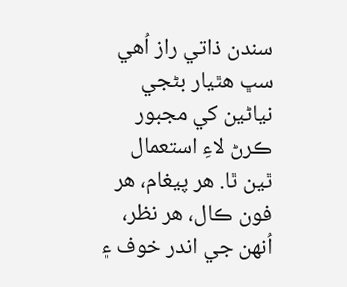سندن ذاتي راز اُهي سڀ هٿيار بڻجي نياڻين کي مجبور ڪرڻ لاءِ استعمال ٿين ٿا. هر پيغام، هر فون ڪال، هر نظر، اُنهن جي اندر خوف ۽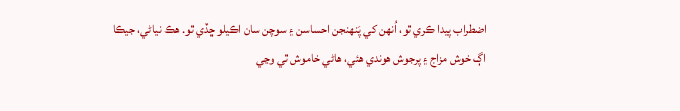اضطراب پيدا ڪري ٿو، اُنهن کي پَنهنجن احساسن ۽ سوچن سان اڪيلو ڇڏي ٿو. هڪ نياڻي، جيڪا اڳ خوش مزاج ۽ پرجوش هوندي هئي، هاڻي خاموش ٿي وڃي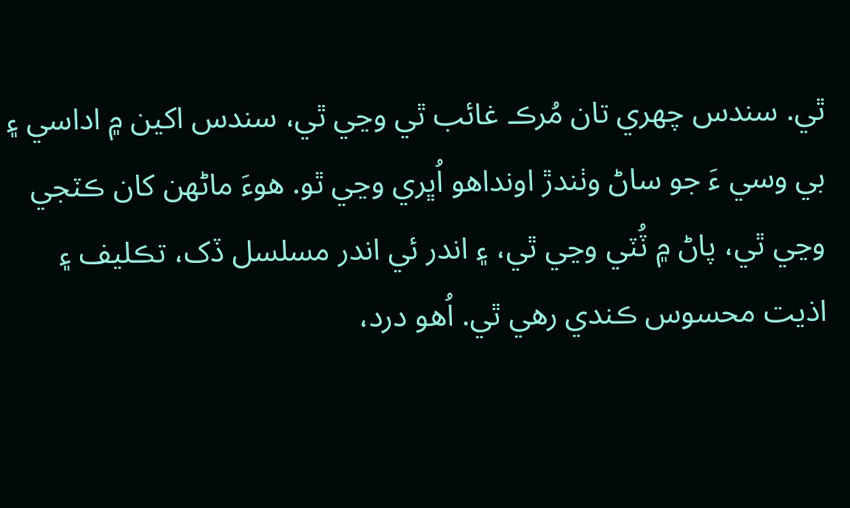ٿي. سندس چهري تان مُرڪ غائب ٿي وڃي ٿي، سندس اکين ۾ اداسي ۽ بي وسي ءَ جو ساڻ وٺندڙ اونداهو اُڀري وڃي ٿو. هوءَ ماڻهن کان ڪٽجي وڃي ٿي، پاڻ ۾ ٽُٽي وڃي ٿي، ۽ اندر ئي اندر مسلسل ڏک، تڪليف ۽ اذيت محسوس ڪندي رهي ٿي. اُهو درد،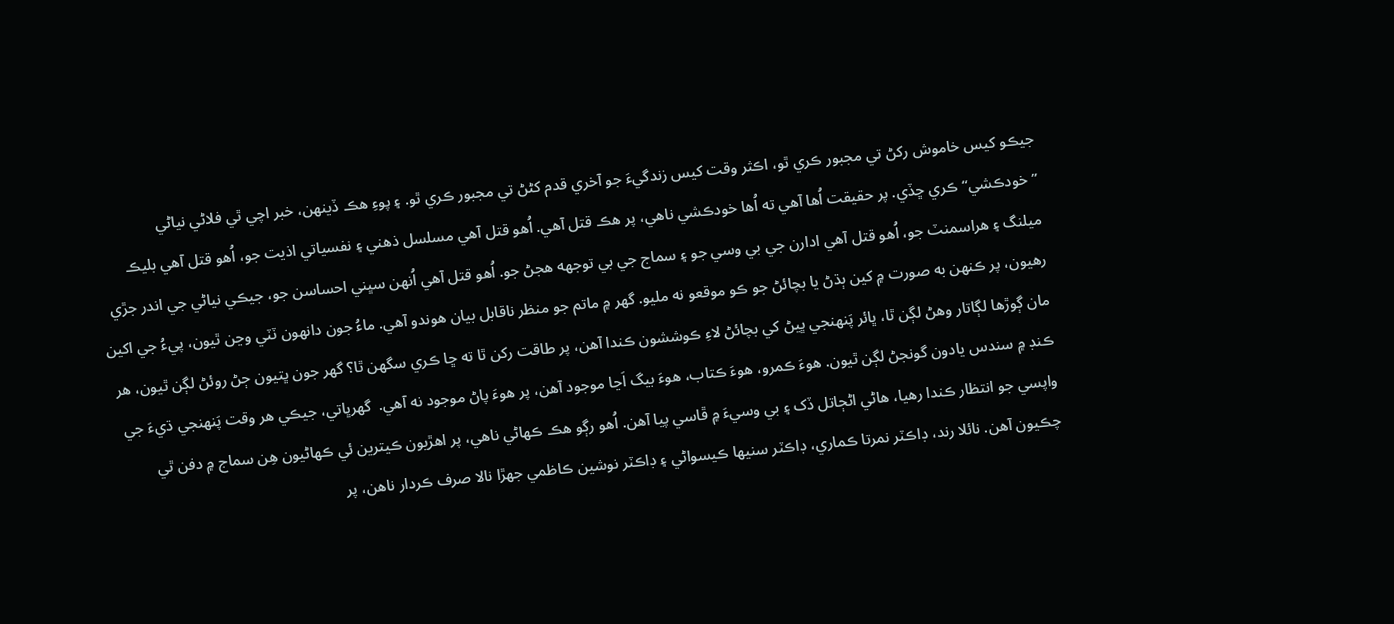جيڪو کيس خاموش رکڻ تي مجبور ڪري ٿو، اڪثر وقت کيس زندگيءَ جو آخري قدم کڻڻ تي مجبور ڪري ٿو. ۽ پوءِ هڪ ڏينهن، خبر اچي ٿي فلاڻي نياڻي ”خودڪشي“ ڪري ڇڏي. پر حقيقت اُها آهي ته اُها خودڪشي ناهي، پر هڪ قتل آهي. اُهو قتل آهي مسلسل ذهني ۽ نفسياتي اذيت جو، اُهو قتل آهي بليڪ ميلنگ ۽ هراسمنٽ جو، اُهو قتل آهي ادارن جي بي وسي جو ۽ سماج جي بي توجهه هجڻ جو. اُهو قتل آهي اُنهن سڀني احساسن جو، جيڪي نياڻي جي اندر جڙي رهيون، پر ڪنهن به صورت ۾ کين ٻڌڻ يا بچائڻ جو ڪو موقعو نه مليو. گهر ۾ ماتم جو منظر ناقابل بيان هوندو آهي. ماءُ جون دانھون ٽٽي وڃن ٿيون، پيءُ جي اکين مان ڳوڙها لڳاتار وهڻ لڳن ٿا، ڀائر پَنهنجي ڀيڻ کي بچائڻ لاءِ ڪوششون ڪندا آهن، پر طاقت رکن ٿا ته ڇا ڪري سگهن ٿا؟ گهر جون ڀتيون ڄڻ روئڻ لڳن ٿيون، هر ڪنڊ ۾ سندس يادون گونجڻ لڳن ٿيون. هوءَ ڪمرو، هوءَ ڪتاب، هوءَ بيگ اَڃا موجود آهن، پر هوءَ پاڻ موجود نه آهي.  گھرڀاتي، جيڪي هر وقت پَنهنجي ڌيءَ جي واپسي جو انتظار ڪندا رهيا، هاڻي اڻڄاتل ڏک ۽ بي وسيءَ ۾ ڦاسي پيا آهن. اُهو رڳو هڪ ڪهاڻي ناهي، پر اهڙيون ڪيترين ئي ڪهاڻيون هِن سماج ۾ دفن ٿي چڪيون آهن. نائلا رند، ڊاڪٽر نمرتا ڪماري، ڊاڪٽر سنيھا ڪيسواڻي ۽ ڊاڪٽر نوشين ڪاظمي جهڙا نالا صرف ڪردار ناهن، پر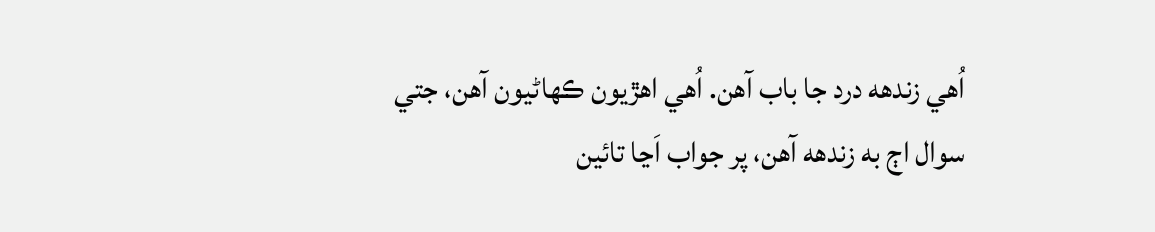اُهي زندھه درد جا باب آهن. اُهي اهڙيون ڪهاڻيون آهن، جتي سوال اڄ به زندھه آهن، پر جواب اَڃا تائين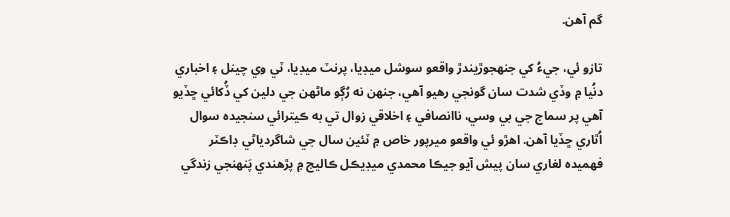گم آهن.

تازو ئي، جيءُ کي جنھجوڙيندڙ واقعو سوشل ميڊيا، پرنٽ ميڊيا، ٽي وي چينل ۽ اخباري دنُيا ۾ وڏي شدت سان گونجي رهيو آهي، جنهن نه رُڳو ماڻهن جي دلين کي ڏُکائي ڇڏيو آهي پر سماج جي بي وسي، ناانصافي ۽ اخلاقي زوال تي به ڪيترائي سنجيده سوال اُٿاري ڇڏيا آهن. اھڙو ئي واقعو ميرپور خاص ۾ ٽئين سال جي شاگردياڻي ڊاڪٽر فهميده لغاري سان پيش آيو جيڪا محمدي ميڊيڪل ڪاليج ۾ پڙهندي پَنهنجي زندگي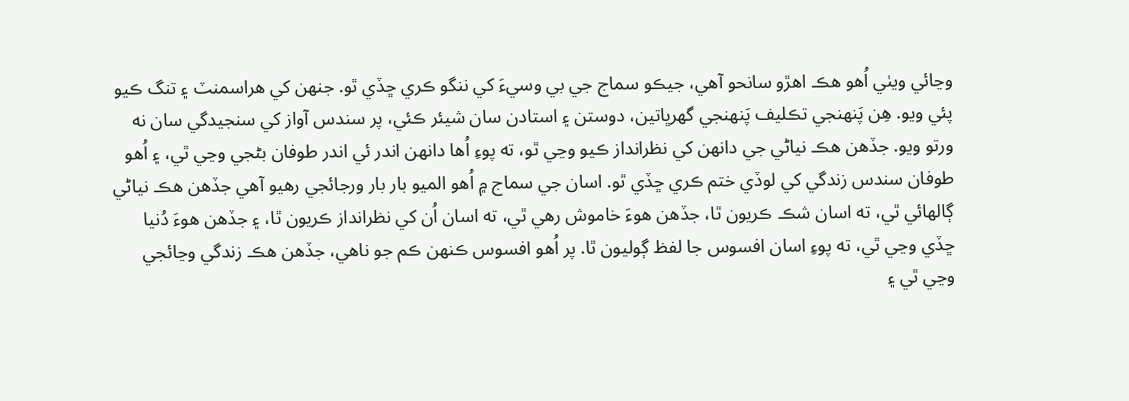وڃائي ويٺي اُهو هڪ اهڙو سانحو آهي، جيڪو سماج جي بي وسيءَ کي ننگو ڪري ڇڏي ٿو. جنھن کي هراسمنٽ ۽ تنگ ڪيو پئي ويو. هِن پَنهنجي تڪليف پَنهنجي گهرڀاتين، دوستن ۽ استادن سان شيئر ڪئي، پر سندس آواز کي سنجيدگي سان نه ورتو ويو. جڏهن هڪ نياڻي جي دانهن کي نظرانداز ڪيو وڃي ٿو، ته پوءِ اُها دانهن اندر ئي اندر طوفان بڻجي وڃي ٿي، ۽ اُهو طوفان سندس زندگي کي لوڏي ختم ڪري ڇڏي ٿو. اسان جي سماج ۾ اُھو الميو بار بار ورجائجي رهيو آهي جڏهن هڪ نياڻي ڳالهائي ٿي، ته اسان شڪ ڪريون ٿا، جڏهن هوءَ خاموش رهي ٿي، ته اسان اُن کي نظرانداز ڪريون ٿا، ۽ جڏهن هوءَ دُنيا ڇڏي وڃي ٿي، ته پوءِ اسان افسوس جا لفظ ڳوليون ٿا. پر اُهو افسوس ڪنهن ڪم جو ناهي، جڏهن هڪ زندگي وڃائجي وڃي ٿي ۽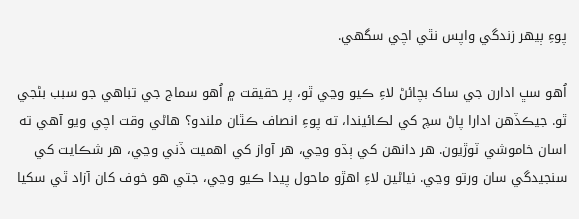پوءِ ٻيھر زندگي واپس نٿي اچي سگهي.

اُهو سڀ ادارن جي ساک بچائڻ لاءِ ڪيو وڃي ٿو، پر حقيقت ۾ اُهو سماج جي تباهي جو سبب بڻجي ٿو. جيڪڏهن ادارا پاڻ سچ کي لڪائيندا، ته پوءِ انصاف ڪٿان ملندو؟ هاڻي وقت اچي ويو آهي ته اسان خاموشي ٽوڙيون. هر دانهن کي ٻڌو وڃي، هر آواز کي اهميت ڏني وڃي، هر شڪايت کي سنجيدگي سان ورتو وڃي. نياڻين لاءِ اهڙو ماحول پيدا ڪيو وڃي، جتي هو خوف کان آزاد ٿي سکيا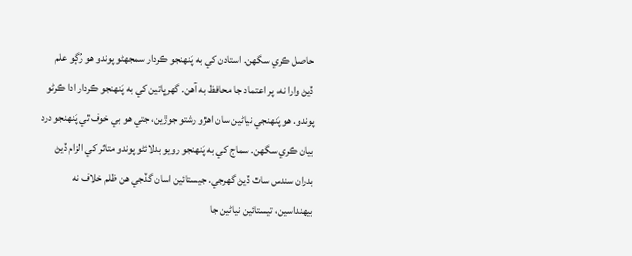حاصل ڪري سگهن. استادن کي به پَنهنجو ڪردار سمجهڻو پوندو هو رُڳو علم ڏيڻ وارا نه، پر اعتماد جا محافظ به آهن. گھرڀاتين کي به پَنهنجو ڪردار ادا ڪرڻو پوندو. هو پَنهنجي نياڻين سان اهڙو رشتو جوڙين، جتي هو بي خوف ٿي پَنهنجو درد بيان ڪري سگهن. سماج کي به پَنهنجو رويو بدلائڻو پوندو متاثر کي الزام ڏيڻ بدران سندس ساٿ ڏيڻ گهرجي. جيستائين اسان گڏجي هن ظلم خلاف نه بيهنداسين، تيستائين نياڻين جا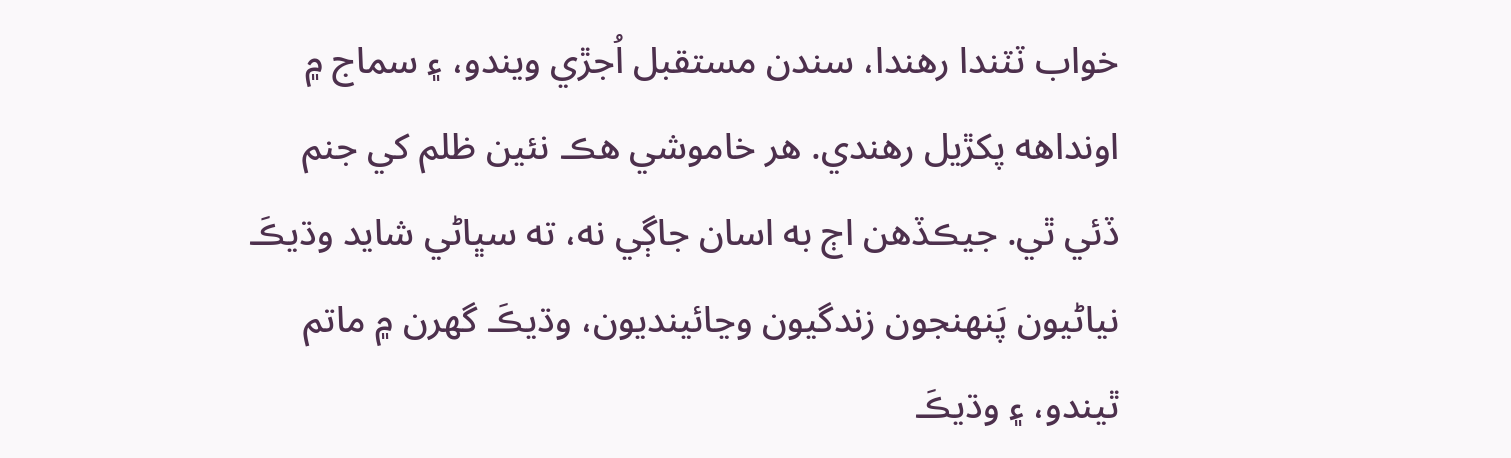خواب ٽٽندا رهندا، سندن مستقبل اُجڙي ويندو، ۽ سماج ۾ اونداهه پکڙيل رهندي. هر خاموشي هڪ نئين ظلم کي جنم ڏئي ٿي. جيڪڏهن اڄ به اسان جاڳي نه، ته سڀاڻي شايد وڌيڪَ نياڻيون پَنهنجون زندگيون وڃائينديون، وڌيڪَ گهرن ۾ ماتم ٿيندو، ۽ وڌيڪَ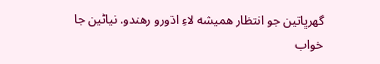گھرڀاتين جو انتظار هميشه لاءِ اڌورو رهندو. نياڻين جا خواب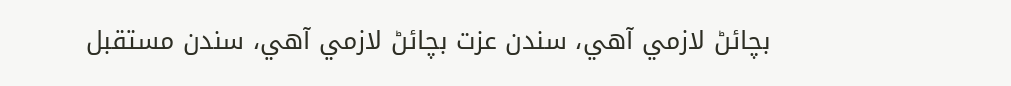بچائڻ لازمي آهي، سندن عزت بچائڻ لازمي آهي، سندن مستقبل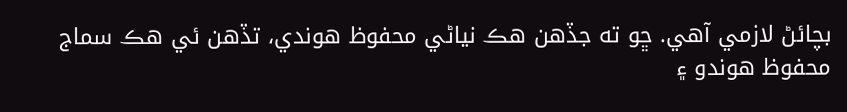بچائڻ لازمي آهي. ڇو ته جڏهن هڪ نياڻي محفوظ هوندي، تڏهن ئي هڪ سماج محفوظ هوندو ۽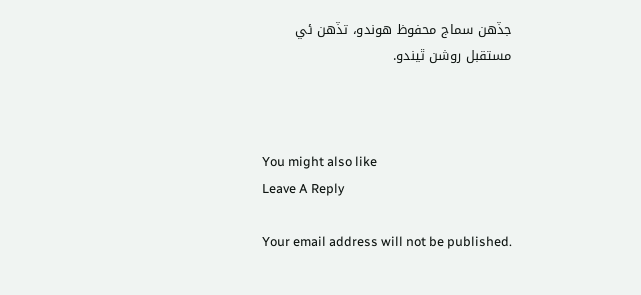جڏهن سماج محفوظ هوندو، تڏهن ئي مستقبل روشن ٿيندو.



You might also like
Leave A Reply

Your email address will not be published.